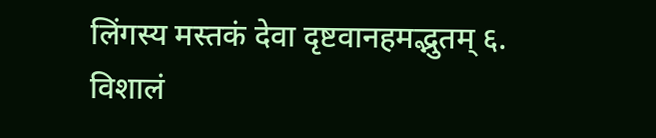लिंगस्य मस्तकं देवा दृष्टवानहमद्भुतम् ६.
विशालं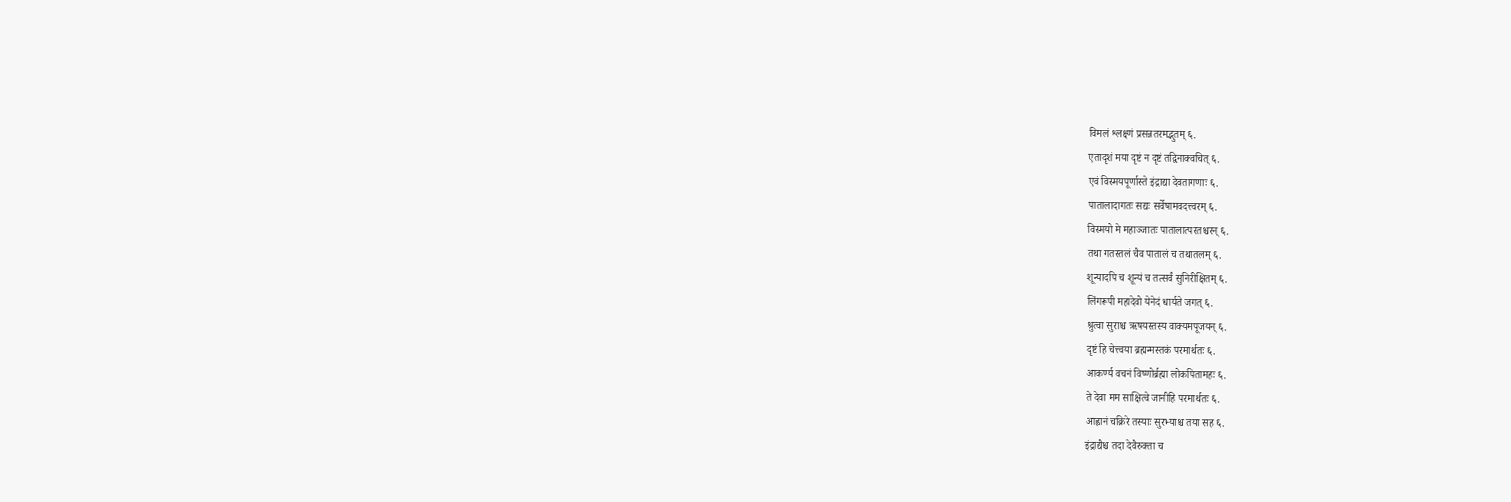विमलं श्लक्ष्णं प्रसन्नतरमद्भुतम् ६.
एतादृशं मया दृष्टं न दृष्टं तद्विनाक्वचित् ६.
एवं विस्मयपूर्णास्ते इंद्राद्या देवतागणाः ६.
पातालादागतः सद्यः सर्वेषामवदत्त्वरम् ६.
विस्मयो मे महाञ्जातः पातालात्परतश्चरन् ६.
तथा गतस्तलं चैव पातालं च तथातलम् ६.
शून्यादपि च शून्यं च तत्सर्वं सुनिरीक्षितम् ६.
लिंगरूपी महादेवो येनेदं धार्यते जगत् ६.
श्रुत्वा सुराश्च ऋषयस्तस्य वाक्यमपूजयन् ६.
दृष्टं हि चेत्त्वया ब्रह्मन्मस्तकं परमार्थतः ६.
आकर्ण्य वचनं विष्णोर्ब्रह्मा लोकपितामहः ६.
ते देवा मम साक्षित्वे जानीहि परमार्थतः ६.
आह्वानं चक्रिरे तस्याः सुरभ्याश्च तया सह ६.
इंद्राद्यैश्च तदा देवैरुक्ता च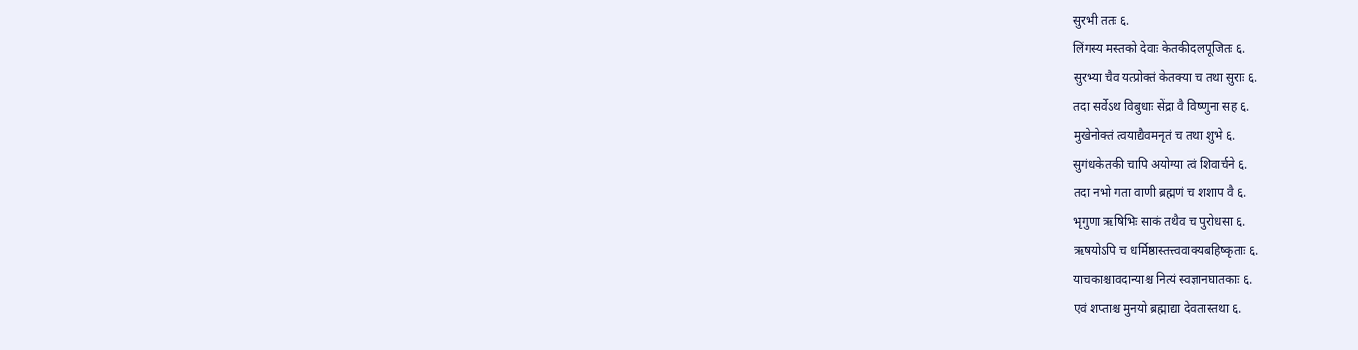सुरभी ततः ६.
लिंगस्य मस्तको देवाः केतकीदलपूजितः ६.
सुरभ्या चैव यत्प्रोक्तं केतक्या च तथा सुराः ६.
तदा सर्वेऽथ विबुधाः सेंद्रा वै विष्णुना सह ६.
मुखेनोक्तं त्वयाद्यैवमनृतं च तथा शुभे ६.
सुगंधकेतकी चापि अयोग्या त्वं शिवार्चने ६.
तदा नभो गता वाणी ब्रह्मणं च शशाप वै ६.
भृगुणा ऋषिभिः साकं तथैव च पुरोधसा ६.
ऋषयोऽपि च धर्मिष्ठास्तत्त्ववाक्यबहिष्कृताः ६.
याचकाश्चावदान्याश्च नित्यं स्वज्ञानघातकाः ६.
एवं शप्ताश्च मुनयो ब्रह्माद्या देवतास्तथा ६.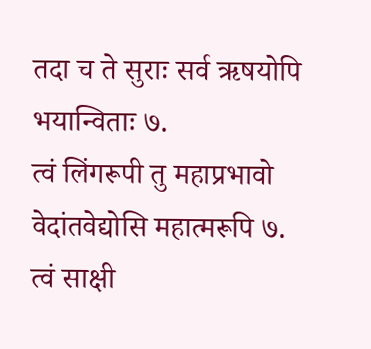तदा च ते सुराः सर्व ऋषयोपि भयान्विताः ७.
त्वं लिंगरूपी तु महाप्रभावो वेदांतवेद्योसि महात्मरूपि ७.
त्वं साक्षी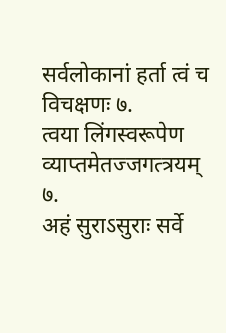सर्वलोकानां हर्ता त्वं च विचक्षणः ७.
त्वया लिंगस्वरूपेण व्याप्तमेतज्जगत्त्रयम् ७.
अहं सुराऽसुराः सर्वे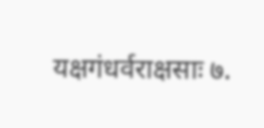यक्षगंधर्वराक्षसाः ७.